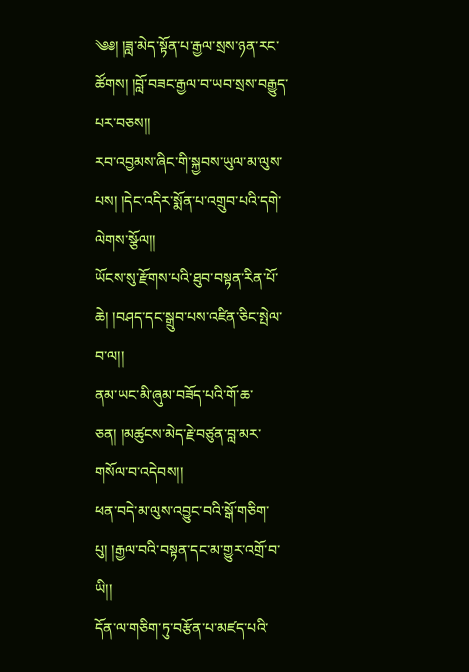༄༅། །ཟླ་མེད་སྟོན་པ་རྒྱལ་སྲས་ཉན་རང་ཚོགས། །བློ་བཟང་རྒྱལ་བ་ཡབ་སྲས་བརྒྱུད་པར་བཅས།།
རབ་འབྱམས་ཞིང་གི་སྐྱབས་ཡུལ་མ་ལུས་པས། །དེང་འདིར་སྨོན་པ་འགྲུབ་པའི་དགེ་ལེགས་སྩོལ།།
ཡོངས་སུ་རྫོགས་པའི་ཐུབ་བསྟན་རིན་པོ་ཆེ། །བཤད་དང་སྒྲུབ་པས་འཛིན་ཅིང་སྤེལ་བ་ལ།།
ནམ་ཡང་མི་ཞུམ་བཟོད་པའི་གོ་ཆ་ཅན། །མཚུངས་མེད་རྗེ་བཙུན་བླ་མར་གསོལ་བ་འདེབས།།
ཕན་བདེ་མ་ལུས་འབྱུང་བའི་སྒོ་གཅིག་པུ། །རྒྱལ་བའི་བསྟན་དང་མ་གྱུར་འགྲོ་བ་ཡི།།
དོན་ལ་གཅིག་ཏུ་བརྩོན་པ་མཛད་པའི་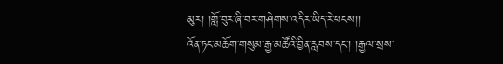མུར། །གློ་བུར་ཞི་བར་གཤེགས་འདིར་ཡིད་རེ་ཕངས།།
འོན་ཏང་མཆོག་གསུམ་རྒྱ་མཚོའི་བྱིན་རླབས་དང་། །རྒྱལ་སྲས་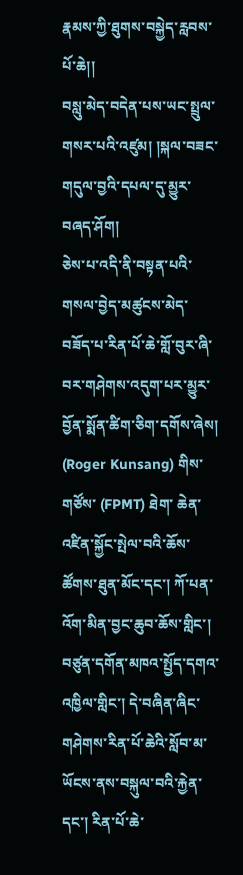རྣམས་ཀྱི་ཐུགས་བསྐྱེད་རླབས་པོ་ཆེ།།
བསླུ་མེད་བདེན་པས་ཡང་སྤྲུལ་གསར་པའི་འཛུམ། །སྐལ་བཟང་གདུལ་བྱའི་དཔལ་དུ་མྱུར་བཞད་ཤོག།
ཅེས་པ་འདི་ནི་བསྟན་པའི་གསལ་བྱེད་མཚུངས་མེད་བཟོད་པ་རིན་པོ་ཆེ་གློ་བུར་ཞི་བར་གཤེགས་འདུག་པར་མྱུར་བྱོན་སྨོན་ཚིག་ཅིག་དགོས་ཞེས། (Roger Kunsang) གིས་གཙོས་ (FPMT) ཐེག་ ཆེན་འཛིན་སྐྱོང་སྤེལ་བའི་ཆོས་ཚོགས་ཐུན་མོང་དང་། ཀོ་པན་འོག་མིན་བྱང་ཆུབ་ཆོས་གླིང་། བཙུན་དགོན་མཁའ་སྤྱོད་དགའ་འཁྱིལ་གླིང་། དེ་བཞིན་ཞིང་གཤེགས་རིན་པོ་ཆེའི་སློབ་མ་ཡོངས་ནས་བསྐུལ་བའི་རྐྱེན་དང་། རིན་པོ་ཆེ་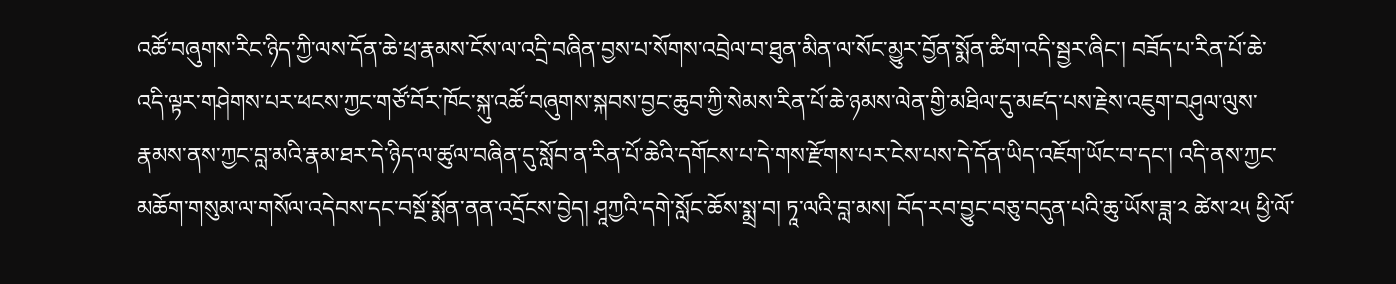འཚོ་བཞུགས་རིང་ཉིད་ཀྱི་ལས་དོན་ཆེ་ཕྲ་རྣམས་ངོས་ལ་འདྲི་བཞིན་བྱས་པ་སོགས་འབྲེལ་བ་ཐུན་མིན་ལ་སོང་མྱུར་བྱོན་སྨོན་ཚིག་འདི་སྦྱར་ཞིང་། བཟོད་པ་རིན་པོ་ཆེ་འདི་ལྟར་གཤེགས་པར་ཕངས་ཀྱང་གཙོ་བོར་ཁོང་སྐུ་འཚོ་བཞུགས་སྐབས་བྱང་ཆུབ་ཀྱི་སེམས་རིན་པོ་ཆེ་ཉམས་ལེན་གྱི་མཐིལ་དུ་མཛད་པས་རྗེས་འཇུག་བཤུལ་ལུས་རྣམས་ནས་ཀྱང་བླ་མའི་རྣམ་ཐར་དེ་ཉིད་ལ་ཚུལ་བཞིན་དུ་སློབ་ན་རིན་པོ་ཆེའི་དགོངས་པ་དེ་གས་རྫོགས་པར་ངེས་པས་དེ་དོན་ཡིད་འཇོག་ཡོང་བ་དང་། འདི་ནས་ཀྱང་མཆོག་གསུམ་ལ་གསོལ་འདེབས་དང་བསྔོ་སྨོན་ནན་འདྲོངས་བྱེད། ཤཱཀྱའི་དགེ་སློང་ཆོས་སྨྲ་བ། ཏཱ་ལའི་བླ་མས། བོད་རབ་བྱུང་བཅུ་བདུན་པའི་ཆུ་ཡོས་ཟླ་༢ ཚེས་༢༥ ཕྱི་ལོ་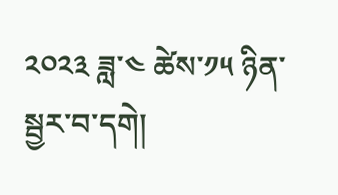༢༠༢༣ ཟླ་༤ ཚེས་༡༥ ཉིན་སྦྱར་བ་དགེ།